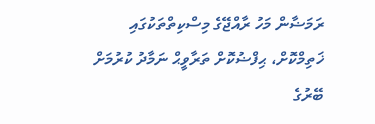ރަމަޟާން މަހު ރާއްޖޭގެ މިސްކިތްތަކުގައި ޚަތިމްކޮށް، ޙިފްޟުކޮށް ތަރާވީޙް ނަމާދު ކުރުމަށް ބޭރުގެ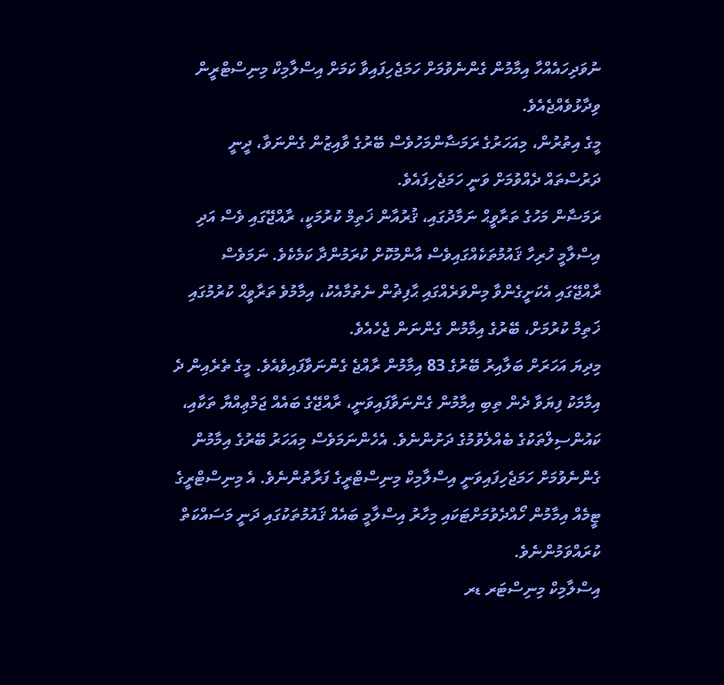ނުވަދިހައެއްހާ އިމާމުން ގެންނެވުމަށް ހަމަޖެހިފައިވާ ކަމަށް އިސްލާމިކް މިނިސްޓްރީން ވިދާޅުވެއްޖެއެވެ.
މީގެ އިތުރުން، މިއަހަރުގެ ރަމަޟާންމަހުވެސް ބޭރުގެ ވާއިޒުން ގެންނަވާ، ދީނީ ދަރުސްތައް ދެއްވުމަށް ވަނީ ހަމަޖެހިފައެވެ.
ރަމަޟާން މަހުގެ ތަރާވީޙް ނަމާދުގައި، ޤުރުއާން ޚަތިމް ކުރުމަކީ، ރާއްޖޭގައި ވެސް އަދި އިސްލާމީ ހުރިހާ ޤައުމުތަކެއްގައިވެސް އާންމުކޮށް ކުރަމުންދާ ކަމެކެވެ. ނަމަވެސް ރާއްޖޭގައި އެކަށީގެންވާ މިންވަރެއްގައި ޙާފިޡުން ނެތުމާއެކު، އިމާމުވެ ތަރާވީޙް ކުރުމުގައި ޚަތިމް ކުރުމަށް، ބޭރުގެ އިމާމުން ގެންނަން ޖެހެއެވެ.
މިދިޔަ އަހަރަށް ބަލާއިރު ބޭރުގެ 83 އިމާމުން ރާއްޖެ ގެންނަވާފައިވެއެވެ. މީގެ ތެރެއިން ދެ އިމާމަކު ފިޔަވާ ދެން ތިބި އިމާމުން ގެންނަވާފައިވަނީ، ރާއްޖޭގެ ބައެއް ޖަމްޢިއްޔާ ތަކާއި، ކައުންސިލްތަކުގެ ބެއްލެވުމުގެ ދަށުންނެވެ. އެހެންނަމަވެސް މިއަހަރު ބޭރުގެ އިމާމުން ގެންނެވުމަށް ހަމަޖެހިފައިވަނީ އިސްލާމިކް މިނިސްޓްރީގެ ފަރާތުންނެވެ. އެ މިނިސްޓްރީގެ ޓީމެއް އިމާމުން ހޯއްދެވުމަށްޓަކައި މިހާރު އިސްލާމީ ބައެއް ޤައުމުތަކުގައި ދަނީ މަސައްކަތް ކުރައްވަމުންނެވެ.
އިސްލާމިކް މިނިސްޓަރ ޑރ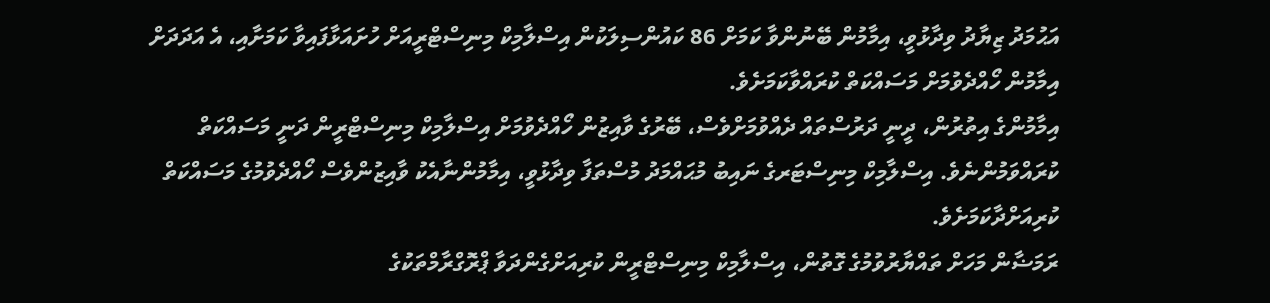އަޙުމަދު ޒިޔާދު ވިދާޅުވީ، އިމާމުން ބޭނުންވާ ކަމަށް 86 ކައުންސިލަކުން އިސްލާމިކް މިނިސްޓްރީއަށް ހުށައަޅާފައިވާ ކަމަށާއި، އެ އަދަދަށް އިމާމުން ހޯއްދެވުމަށް މަސައްކަތް ކުރައްވާކަމަށެވެ.
އިމާމުންގެ އިތުރުން، ދީނީ ދަރުސްތައް ދެއްވުމަށްވެސް، ބޭރުގެ ވާއިޒުން ހޯއްދެވުމަށް އިސްލާމިކް މިނިސްޓްރީން ދަނީ މަސައްކަތް ކުރައްވަމުންނެވެ. އިސްލާމިކް މިނިސްޓަރގެ ނައިބު މުޙައްމަދު މުސްތަފާ ވިދާޅުވީ، އިމާމުންނާއެކު ވާއިޒުންވެސް ހޯއްދެވުމުގެ މަސައްކަތް ކުރިއަށްދާކަމަށެވެ.
ރަމަޟާން މަހަށް ތައްޔާރުވުމުގެ ގޮތުން، އިސްލާމިކް މިނިސްޓްރީން ކުރިއަށްގެންދަވާ ޕްރޮގްރާމްތަކުގެ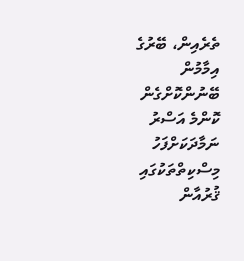ތެރެއިން، ބޭރުގެ އިމާމުން ބޭނުންކޮށްގެން ކޮންމެ އަސްރު ނަމާދަކަށްފަހު މިސްކިތްތަކުގައި ޤުރުއާން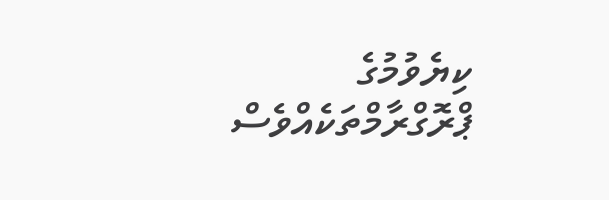ކިޔެވުމުގެ ޕްރޮގްރާމްތަކެއްވެސް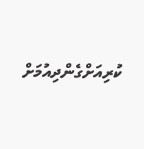ކުރިއަށްގެންދިއުމަށް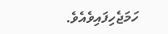ހަމަޖެހިފައިވެއެވެ.